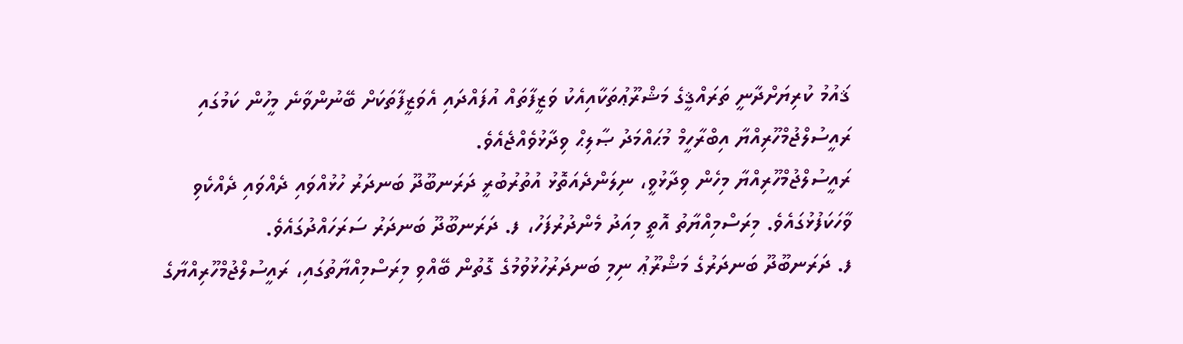ޤައުމު ކުރިޔަށްދާނީ ތަރައްޤީގެ މަޝްރޫޢުތަކާއިއެކު ވަޒީފާތައް އުފައްދައި އެވަޒީފާތަކަށް ބޭނުންވާނެ މީހުން ކަމުގައި ރައީސުލްޖުމްހޫރިއްޔާ އިބްރާހީމް މުޙައްމަދު ޞާލިޙް ވިދާޅުވެއްޖެއެވެ.
ރައީސުލްޖުމްހޫރިއްޔާ މިހެން ވިދާޅުވީ، ނިލަންދެއަތޮޅު އުތުރުބުރީ ދަރަނބޫދޫ ބަނދަރު ހުޅުއްވައި ދެއްވައި ދެއްކެވި ވާހަކަފުޅުގައެވެ. މިރަސްމިއްޔާތު އޮތީ މިއަދު މެންދުރުފަހު، ފ. ދަރަނބޫދޫ ބަނދަރު ސަރަހައްދުގައެވެ.
ފ. ދަރަނބޫދޫ ބަނދަރުގެ މަޝްރޫޢު ނިމި ބަނދަރުހުޅުވުމުގެ ގޮތުން ބޭއްވި މިރަސްމިއްޔާތުގައި، ރައީސުލްޖުމްހޫރިއްޔާގެ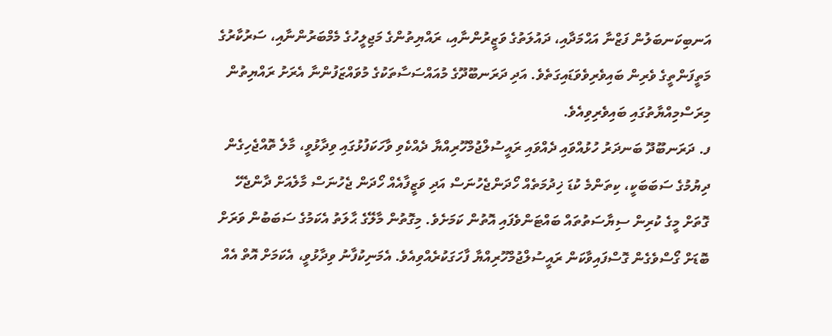އަނބިކަނބަލުން ފަޒްނާ އަޙްމަދާއި، ދައުލަތުގެ ވަޒީރުންނާއި، ރައްޔިތުންގެ މަޖިލީހުގެ މެމްބަރުންނާއި، ސަރުކާރުގެ މަތީފަންތީގެ ވެރިން ބައިވެރިވެވަޑައިގަތެވެ. އަދި ދަރަނބޫދޫގެ މުއައްސަސާތަކުގެ މުވައްޒަފުންނާ އެރަށު ރައްޔިތުން މިރަސްމިއްޔާތުގައި ބައިވެރިވިއެވެ.
ފ. ދަރަނބޫދޫ ބަނދަރު ހުޅުއްވައި ދެއްވައި ރައީސުލްޖުމްހޫރިއްޔާ ދެއްކެވި ވާހަކަފުޅުގައި ވިދާޅުވީ، މާލެ ތޮއްޖެހިގެން ދިޔުމުގެ ސަބަބަކީ، ކިތަންމެ ކުޑަ ޚިދުމަތެއް ހޯދަންޖެހުނަސް އަދި ވަޒީފާއެއް ހޯދަން ޖެހުނަސް މާލެއަށް ދާންޖެހޭ ގޮތަށް މީގެ ކުރިން ސިޔާސަތުތައް ބައްޓަންވެފައި އޮތުން ކަމަށެވެ. މިގޮތުން މާލޭގެ ޙާލަތު އެކަމުގެ ސަބަބުން ވަރަށް ބޮޑަށް ގޯސްވެގެން ގޮސްފައިވާކަން ރައީސުލްޖުމްހޫރިއްޔާ ފާހަގަކުރެއްވިއެވެ. އެމަނިކުފާނު ވިދާޅުވީ، އެކަމަށް އޮތް އެއް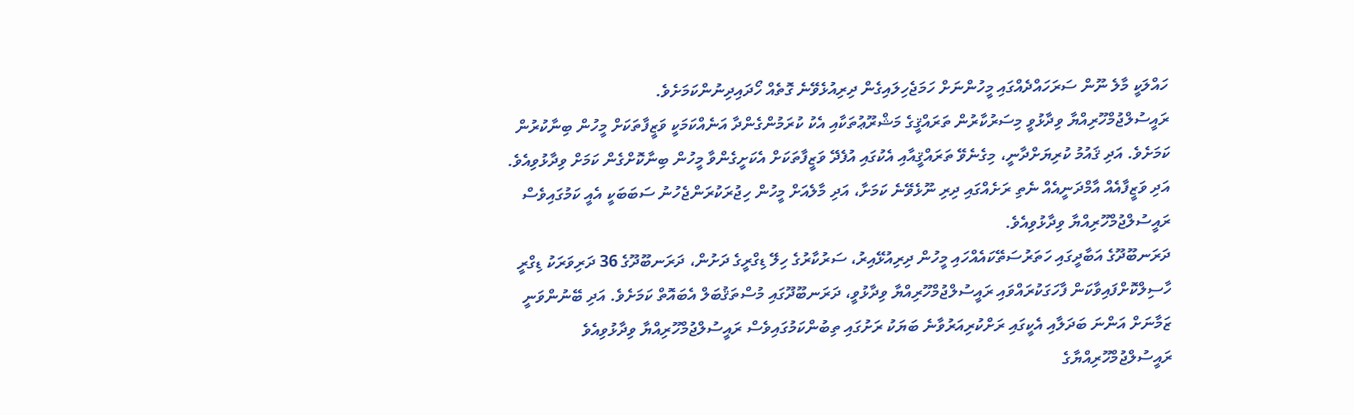ހައްލަކީ މާލެ ނޫން ސަރަހައްދެއްގައި މީހުންނަށް ހަމަޖެހިލައިގެން ދިރިއުޅެވޭނެ ގޮތެއް ހޯދައިދިނުންކަމަށެވެ.
ރައީސުލްޖުމްހޫރިއްޔާ ވިދާޅުވީ މިސަރުކާރުން ތަރައްޤީގެ މަޝްރޫޢުތަކާއި އެކު ކުރަމުންގެންދާ އަނެއްކަމަކީ ވަޒީފާތަކަށް މީހުން ބިނާކުރުން ކަމަށެވެ. އަދި ޤައުމު ކުރިޔަށްދާނީ، މިގެނެވޭ ތަރައްޤީއާއި އެކުގައި އުފެދޭ ވަޒީފާތަކަށް އެކަށީގެންވާ މީހުން ބިނާކޮށްގެން ކަމަށް ވިދާޅުވިއެވެ. އަދި ވަޒީފާއެއް އާމްދަނީއެއް ނެތި ރަށެއްގައި ދިރި ނޫޅެވޭނެ ކަމަށާ، އަދި މާލެއަށް މީހުން ހިޖުރަކުރަންޖެހުނު ސަބަބަކީ އެއީ ކަމުގައިވެސް ރައީސުލްޖުމްހޫރިއްޔާ ވިދާޅުވިއެވެ.
ދަރަނބޫދޫގެ އަބާދީގައި ހަތަރުސަތޭކައެއްހައި މީހުން ދިރިއުޅޭއިރު، ސަރުކާރުގެ ހިލޭ ޑިގްރީގެ ދަށުން، ދަރަނބޫދޫގެ 36 ދަރިވަރަކު ޑިގްރީ ހާސިލްކޮށްފައިވާކަން ފާހަގަކުރައްވައި ރައީސުލްޖުމްހޫރިއްޔާ ވިދާޅުވީ، ދަރަނބޫދޫގައި މުސްތަޤުބަލް އެބައޮތް ކަމަށެވެ. އަދި ބޭނުންވަނީ ޒަމާނަށް އަންނަ ބަދަލާއި އެކީގައި ރަށްކުރިއަރުވާނެ ބަޔަކު ރަށުގައި ތިބުންކަމުގައިވެސް ރައީސުލްޖުމްހޫރިއްޔާ ވިދާޅުވިއެވެ
ރައީސުލްޖުމްހޫރިއްޔާގެ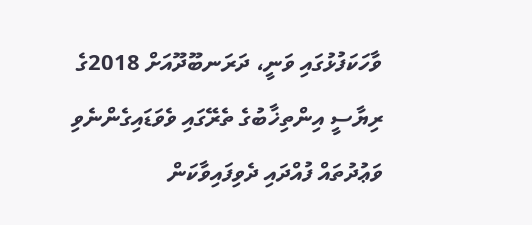ވާހަކަފުޅުގައި ވަނީ، ދަރަނބޫދޫއަށް 2018ގެ ރިޔާސީ އިންތިޚާބުގެ ތެރޭގައި ވެވަޑައިގެންނެވި ވަޢުދުތައް ފުއްދައި ދެވިފައިވާކަން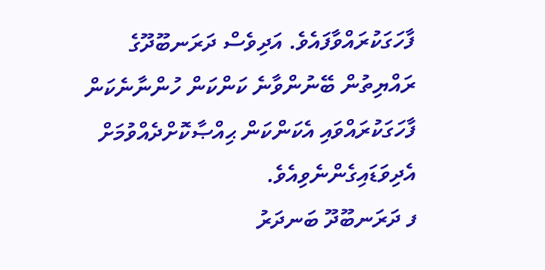ފާހަގަކުރައްވާފައެވެ. އަދިވެސް ދަރަނބޫދޫގެ ރައްޔިތުން ބޭނުންވާނެ ކަންކަން ހުންނާނެކަން ފާހަގަކުރައްވައި އެކަންކަން ޙިއްޞާކޮށްދެއްވުމަށް އެދިވަޑައިގެންނެވިއެވެ.
ފ ދަރަނބޫދޫ ބަނދަރު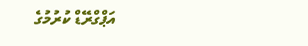އަޕްގްރޭޑް ކުރުމުގެ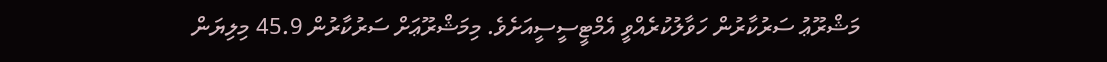މަޝްރޫޢު ސަރުކާރުން ހަވާލުކުރެއްވީ އެމްޓީސީސީއަށެވެ. މިމަޝްރޫޢަށް ސަރުކާރުން 45.9 މިލިޔަން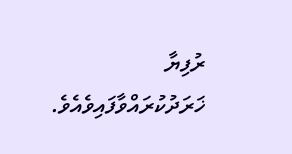ރުފިޔާ ޚަރަދުކުރައްވާފައިވެއެވެ.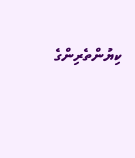ކިޔުންތެރިންގެ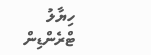ހިޔާލު
ޓްރެންޑިން